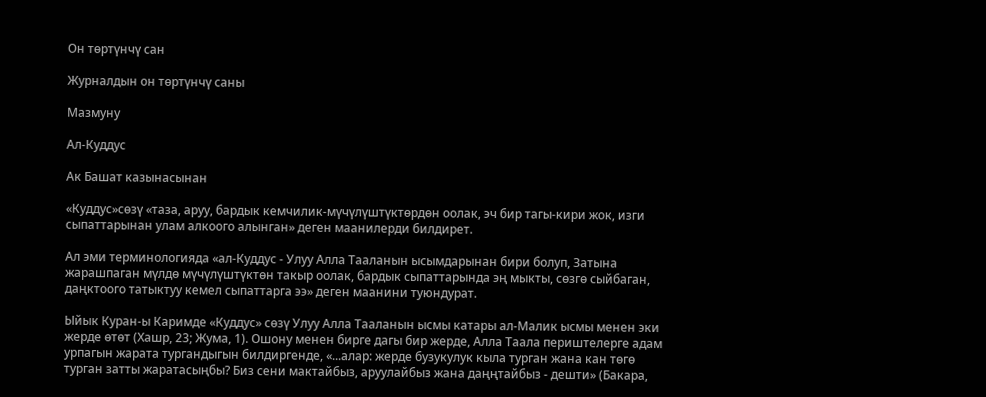Он төртүнчү сан

Журналдын он төртүнчү саны

Мазмуну

Ал-Куддус

Ак Башат казынасынан

«Куддус»сөзү «таза, аруу, бардык кемчилик-мүчүлүштүктөрдөн оолак, эч бир тагы-кири жок, изги сыпаттарынан улам алкоого алынган» деген маанилерди билдирет.

Ал эми терминологияда «ал-Куддус - Улуу Алла Тааланын ысымдарынан бири болуп, Затына жарашпаган мүлдө мүчүлүштүктөн такыр оолак, бардык сыпаттарында эң мыкты, сөзгө сыйбаган, даңктоого татыктуу кемел сыпаттарга ээ» деген маанини туюндурат.

Ыйык Куран-ы Каримде «Куддус» сөзү Улуу Алла Тааланын ысмы катары ал-Малик ысмы менен эки жерде өтөт (Хашр, 23; Жума, 1). Ошону менен бирге дагы бир жерде, Алла Таала периштелерге адам урпагын жарата тургандыгын билдиргенде, «...алар: жерде бузукулук кыла турган жана кан төгө турган затты жаратасыңбы? Биз сени мактайбыз, аруулайбыз жана даңңтайбыз - дешти» (Бакара,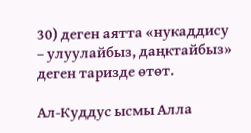30) деген аятта «нукаддису – улуулайбыз, даңктайбыз» деген таризде өтөт.

Ал-Куддус ысмы Алла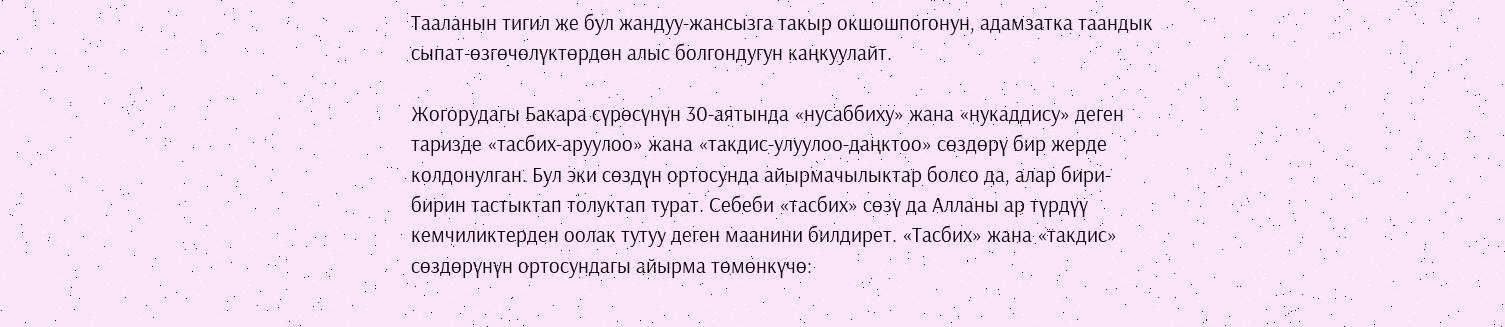Тааланын тигил же бул жандуу-жансызга такыр окшошпогонун, адамзатка таандык сыпат-өзгөчөлүктөрдөн алыс болгондугун каңкуулайт.

Жогорудагы Бакара сүрөсүнүн 30-аятында «нусаббиху» жана «нукаддису» деген таризде «тасбих-аруулоо» жана «такдис-улуулоо-даңктоо» сөздөрү бир жерде колдонулган. Бул эки сөздүн ортосунда айырмачылыктар болсо да, алар бири-бирин тастыктап толуктап турат. Себеби «тасбих» сөзү да Алланы ар түрдүү кемчиликтерден оолак тутуу деген маанини билдирет. «Тасбих» жана «такдис» сөздөрүнүн ортосундагы айырма төмөнкүчө: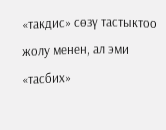«такдис» сөзү тастыктоо жолу менен, ал эми «тасбих»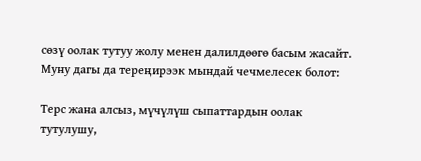сөзү оолак тутуу жолу менен далилдөөгө басым жасайт. Муну дагы да тереңирээк мындай чечмелесек болот:

Терс жана алсыз, мүчүлүш сыпаттардын оолак тутулушу,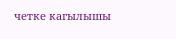четке кагылышы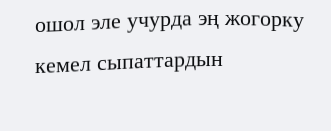ошол эле учурда эң жогорку кемел сыпаттардын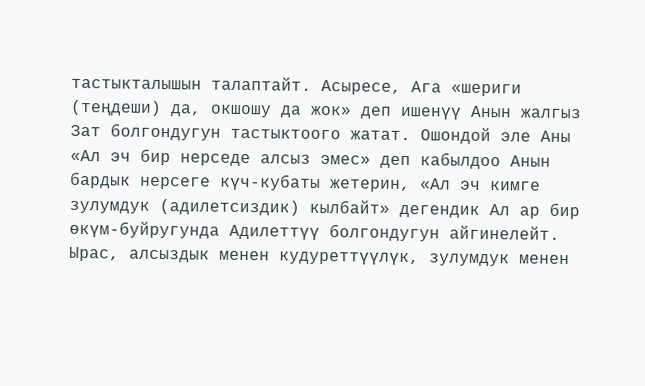тастыкталышын талаптайт. Асыресе, Ага «шериги (теңдеши) да, окшошу да жок» деп ишенүү Анын жалгыз Зат болгондугун тастыктоого жатат. Ошондой эле Аны «Ал эч бир нерседе алсыз эмес» деп кабылдоо Анын бардык нерсеге күч-кубаты жетерин, «Ал эч кимге зулумдук (адилетсиздик) кылбайт» дегендик Ал ар бир өкүм-буйругунда Адилеттүү болгондугун айгинелейт. Ырас, алсыздык менен кудуреттүүлүк, зулумдук менен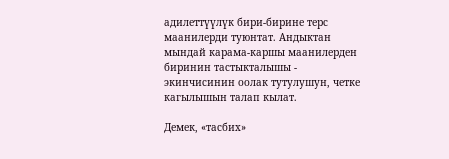адилеттүүлүк бири-бирине терс маанилерди туюнтат. Андыктан мындай карама-каршы маанилерден биринин тастыкталышы - экинчисинин оолак тутулушун, четке кагылышын талап кылат.

Демек, «тасбих»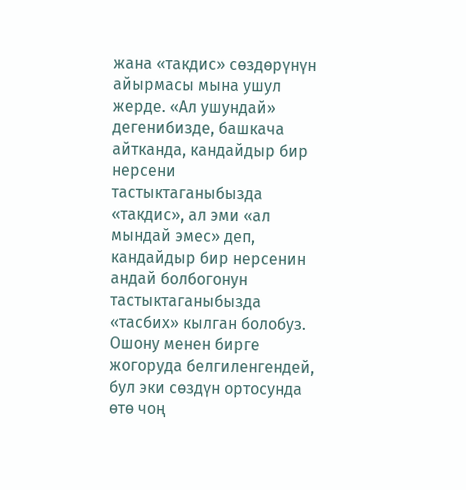жана «такдис» сөздөрүнүн айырмасы мына ушул жерде. «Ал ушундай» дегенибизде, башкача айтканда, кандайдыр бир нерсени тастыктаганыбызда «такдис», ал эми «ал мындай эмес» деп, кандайдыр бир нерсенин андай болбогонун тастыктаганыбызда «тасбих» кылган болобуз. Ошону менен бирге жогоруда белгиленгендей, бул эки сөздүн ортосунда өтө чоң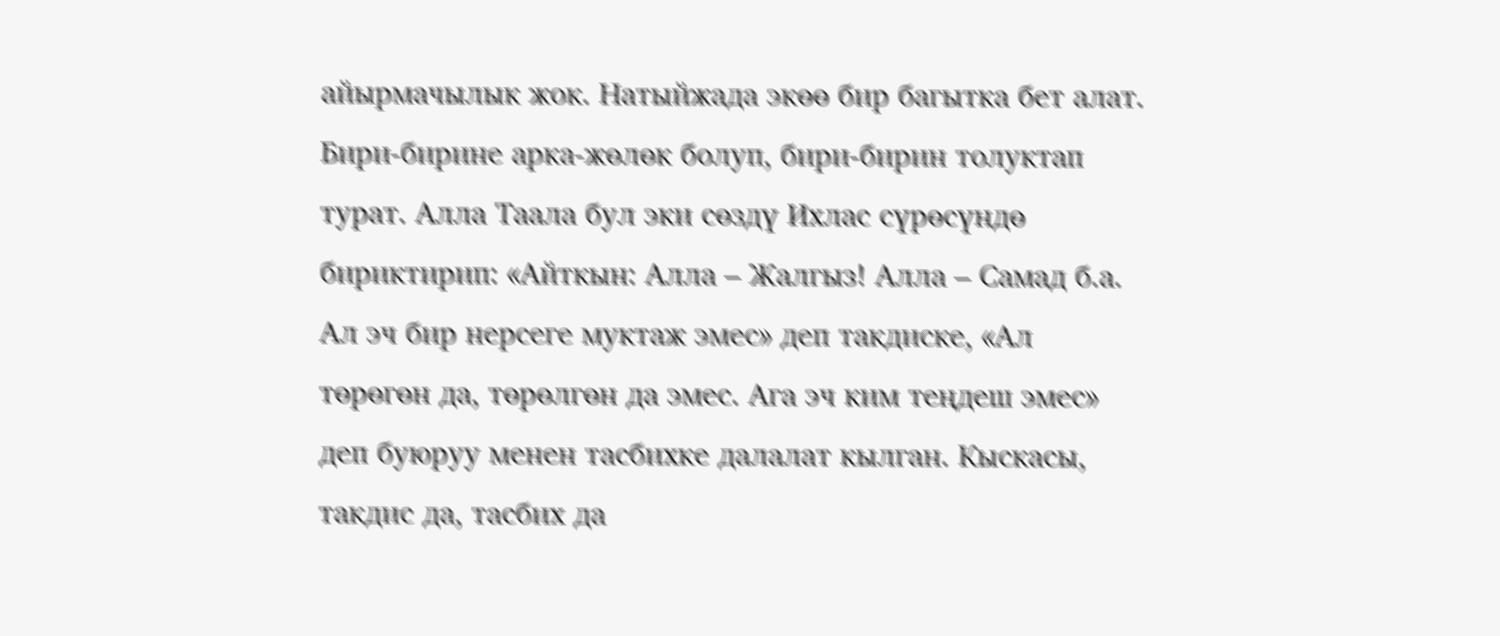айырмачылык жок. Натыйжада экөө бир багытка бет алат. Бири-бирине арка-жөлөк болуп, бири-бирин толуктап турат. Алла Таала бул эки сөздү Ихлас сүрөсүндө бириктирип: «Айткын: Алла – Жалгыз! Алла – Самад б.а. Ал эч бир нерсеге муктаж эмес» деп такдиске, «Ал төрөгөн да, төрөлгөн да эмес. Ага эч ким теңдеш эмес» деп буюруу менен тасбихке далалат кылган. Кыскасы, такдис да, тасбих да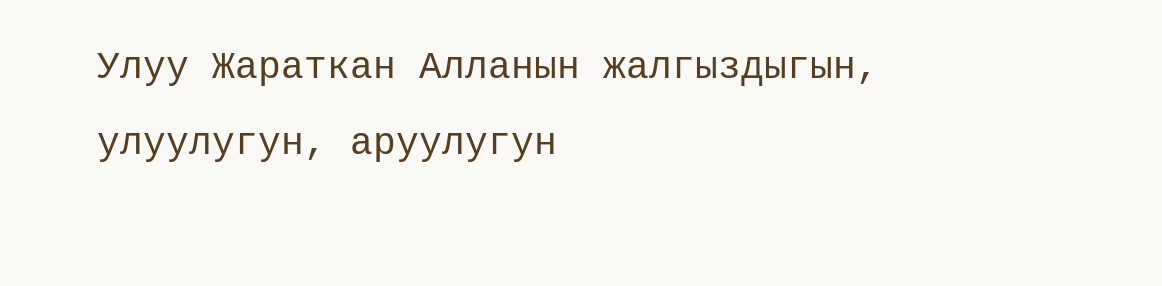Улуу Жараткан Алланын жалгыздыгын, улуулугун, аруулугун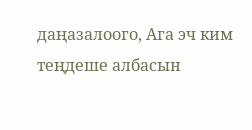даңазалоого, Ага эч ким теңдеше албасын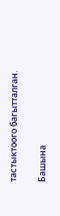тастыктоого багытталган.

Башына